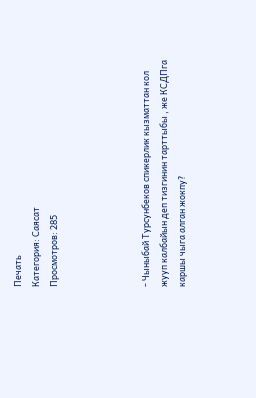Печать
Категория: Саясат
Просмотров: 285




- Чыныбай Турсунбеков спикерлик кызматтан кол жууп калбайын деп тизгинин тарттыбы , же КСДПга каршы чыга алган жокпу?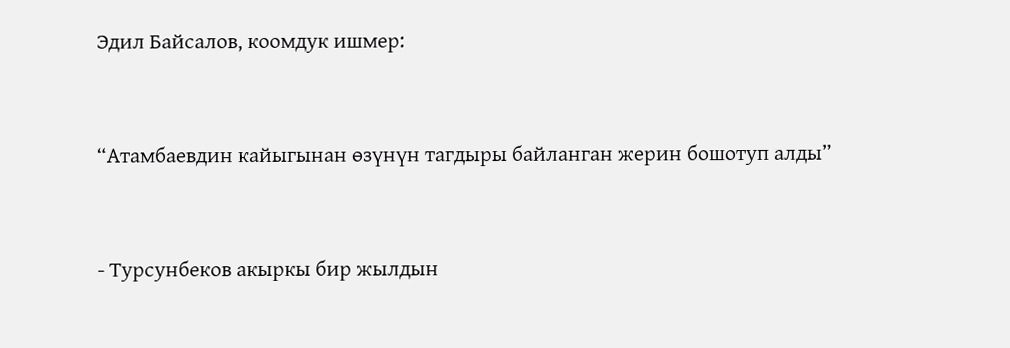Эдил Байсалов, коомдук ишмер:



“Атамбаевдин кайыгынан өзүнүн тагдыры байланган жерин бошотуп алды”



- Турсунбеков акыркы бир жылдын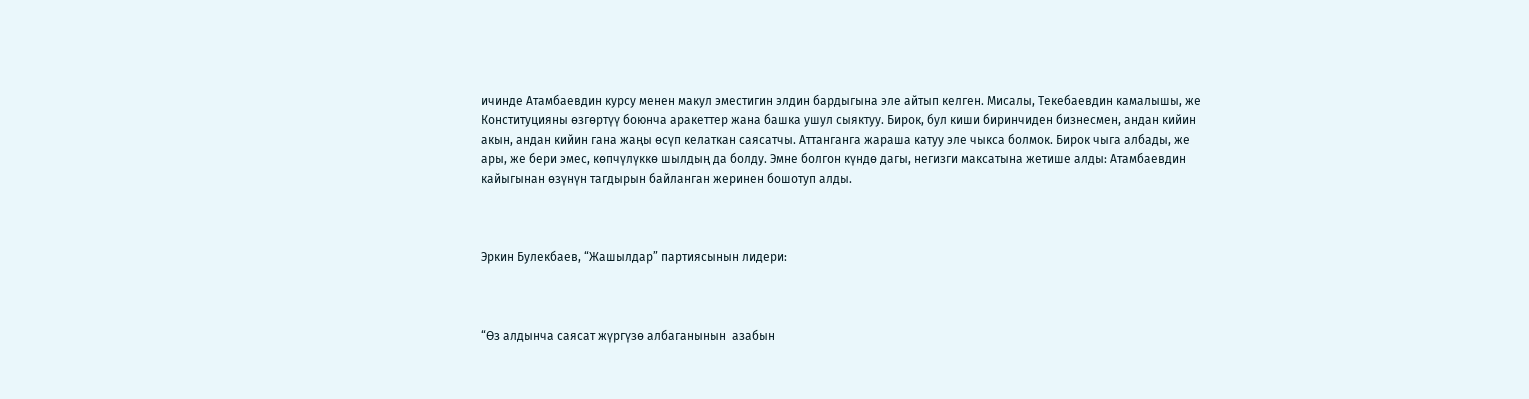ичинде Атамбаевдин курсу менен макул эместигин элдин бардыгына эле айтып келген. Мисалы, Текебаевдин камалышы, же Конституцияны өзгөртүү боюнча аракеттер жана башка ушул сыяктуу. Бирок, бул киши биринчиден бизнесмен, андан кийин акын, андан кийин гана жаңы өсүп келаткан саясатчы. Аттанганга жараша катуу эле чыкса болмок. Бирок чыга албады, же ары, же бери эмес, көпчүлүккө шылдың да болду. Эмне болгон күндө дагы, негизги максатына жетише алды: Атамбаевдин кайыгынан өзүнүн тагдырын байланган жеринен бошотуп алды.



Эркин Булекбаев, “Жашылдар” партиясынын лидери:



“Өз алдынча саясат жүргүзө албаганынын  азабын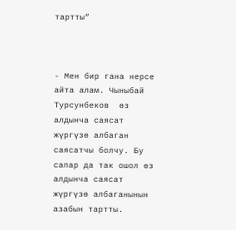тартты”



- Мен бир гана нерсе айта алам. Чыныбай Турсунбеков  өз алдынча саясат жүргүзө албаган саясатчы болчу. Бу сапар да так ошол өз алдынча саясат жүргүзө албаганынын  азабын тартты.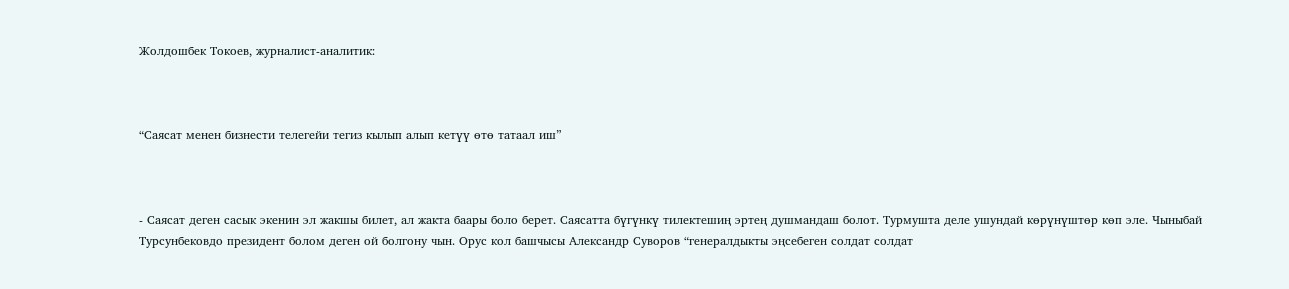Жолдошбек Токоев, журналист-аналитик:



“Саясат менен бизнести телегейи тегиз кылып алып кетүү өтө татаал иш”



- Саясат деген сасык экенин эл жакшы билет, ал жакта баары боло берет. Саясатта бүгүнкү тилектешиң эртең душмандаш болот. Турмушта деле ушундай көрүнүштөр көп эле. Чыныбай Турсунбековдо президент болом деген ой болгону чын. Орус кол башчысы Александр Суворов “генералдыкты эңсебеген солдат солдат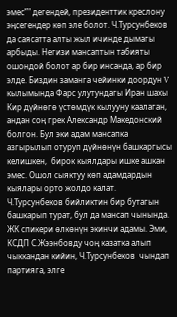эмес”" дегендей, президенттик креслону эңсегендер көп эле болот. Ч.Турсунбеков да саясатта алты жыл ичинде дымагы арбыды. Негизи мансаптын табияты ошондой болот ар бир инсанда, ар бир элде. Биздин заманга чейинки доордун V кылымында Фарс улутундагы Иран шахы Кир дүйнөгө үстөмдүк кылууну каалаган, андан соң грек Александр Македонский болгон. Бул эки адам мансапка азгырылып отуруп дүйнөнүн башкаргысы келишкен,  бирок кыялдары ишке ашкан эмес. Ошол сыяктуу көп адамдардын кыялары орто жолдо калат. Ч.Турсунбеков бийликтин бир бутагын башкарып турат, бул да мансап чынында. ЖК спикери өлкөнүн экинчи адамы. Эми, КСДП С.Жээнбовду чоң казатка алып чыккандан кийин, Ч.Турсунбеков  чындап партияга, элге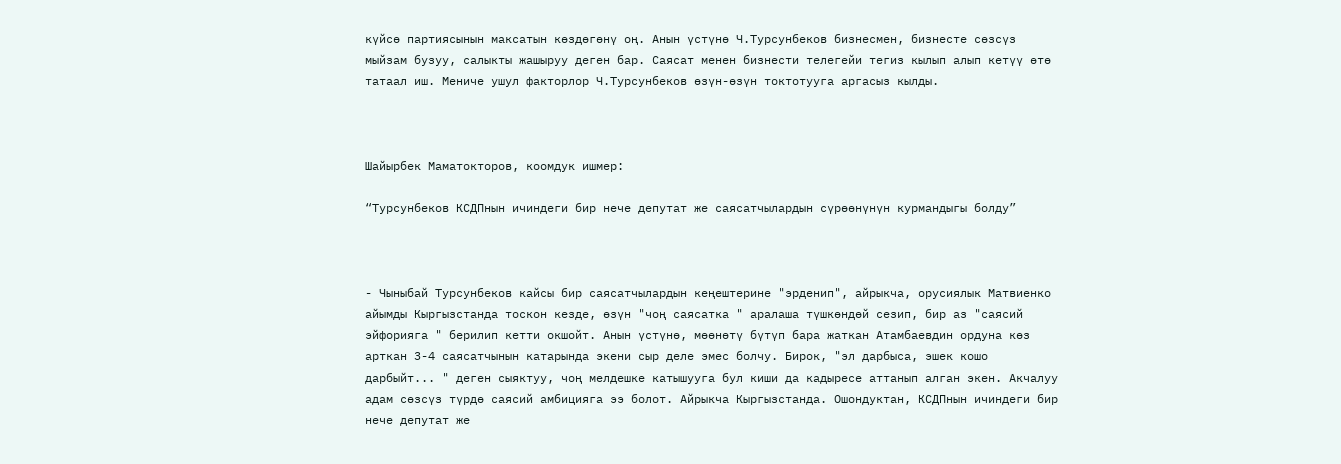күйсө партиясынын максатын көздөгөнү оң. Анын үстүнө Ч.Турсунбеков бизнесмен, бизнесте сөзсүз мыйзам бузуу, салыкты жашыруу деген бар. Саясат менен бизнести телегейи тегиз кылып алып кетүү өтө татаал иш. Мениче ушул факторлор Ч.Турсунбеков өзүн-өзүн токтотууга аргасыз кылды.



Шайырбек Маматокторов, коомдук ишмер:

“Турсунбеков КСДПнын ичиндеги бир нече депутат же саясатчылардын сүрөөнүнүн курмандыгы болду”



- Чыныбай Турсунбеков кайсы бир саясатчылардын кеңештерине "эрденип", айрыкча, орусиялык Матвиенко айымды Кыргызстанда тоскон кезде, өзүн "чоң саясатка " аралаша түшкөндөй сезип, бир аз "саясий эйфорияга " берилип кетти окшойт. Анын үстүнө, мөөнөтү бүтүп бара жаткан Атамбаевдин ордуна көз арткан 3-4 саясатчынын катарында экени сыр деле эмес болчу. Бирок, "эл дарбыса, эшек кошо дарбыйт... " деген сыяктуу, чоң мелдешке катышууга бул киши да кадыресе аттанып алган экен. Акчалуу адам сөзсүз түрдө саясий амбицияга ээ болот. Айрыкча Кыргызстанда. Ошондуктан, КСДПнын ичиндеги бир нече депутат же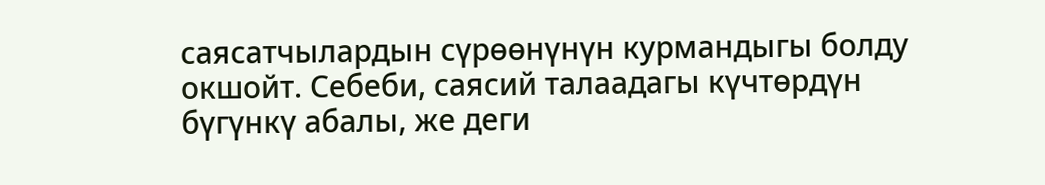саясатчылардын сүрөөнүнүн курмандыгы болду окшойт. Себеби, саясий талаадагы күчтөрдүн бүгүнкү абалы, же деги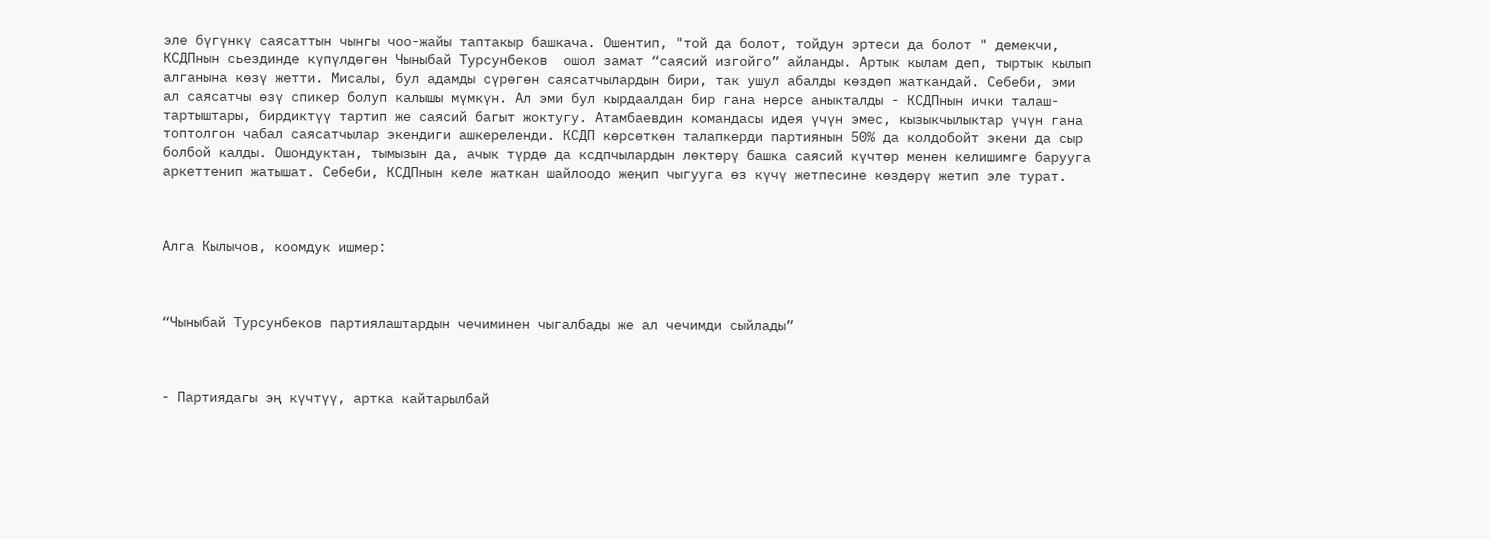эле бүгүнкү саясаттын чынгы чоо-жайы таптакыр башкача. Ошентип, "той да болот, тойдун эртеси да болот " демекчи, КСДПнын сьездинде күпүлдөгөн Чыныбай Турсунбеков  ошол замат “саясий изгойго” айланды. Артык кылам деп, тыртык кылып алганына көзү жетти. Мисалы, бул адамды сүрөгөн саясатчылардын бири, так ушул абалды көздөп жаткандай. Себеби, эми ал саясатчы өзү спикер болуп калышы мүмкүн. Ал эми бул кырдаалдан бир гана нерсе аныкталды - КСДПнын ички талаш-тартыштары, бирдиктүү тартип же саясий багыт жоктугу. Атамбаевдин командасы идея үчүн эмес, кызыкчылыктар үчүн гана топтолгон чабал саясатчылар экендиги ашкереленди. КСДП көрсөткөн талапкерди партиянын 50% да колдобойт экени да сыр болбой калды. Ошондуктан, тымызын да, ачык түрдө да ксдпчылардын лөктөрү башка саясий күчтөр менен келишимге барууга аркеттенип жатышат. Себеби, КСДПнын келе жаткан шайлоодо жеңип чыгууга өз күчү жетпесине көздөрү жетип эле турат.



Алга Кылычов, коомдук ишмер:



“Чыныбай Турсунбеков партиялаштардын чечиминен чыгалбады же ал чечимди сыйлады”



- Партиядагы эң күчтүү, артка кайтарылбай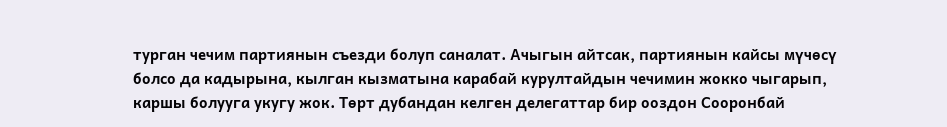турган чечим партиянын съезди болуп саналат. Ачыгын айтсак, партиянын кайсы мүчөсү болсо да кадырына, кылган кызматына карабай курултайдын чечимин жокко чыгарып, каршы болууга укугу жок. Төрт дубандан келген делегаттар бир ооздон Сооронбай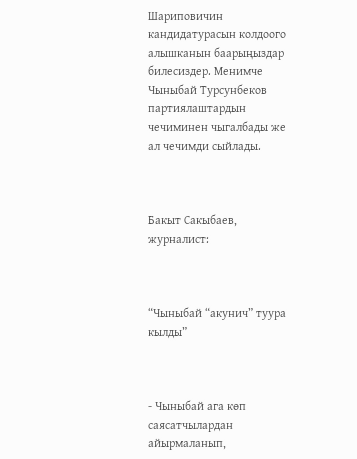Шариповичин кандидатурасын колдоого алышканын баарыңыздар билесиздер. Менимче Чыныбай Турсунбеков партиялаштардын чечиминен чыгалбады же ал чечимди сыйлады.



Бакыт Сакыбаев, журналист:



“Чыныбай “акунич” туура кылды”



- Чыныбай ага көп саясатчылардан айырмаланып,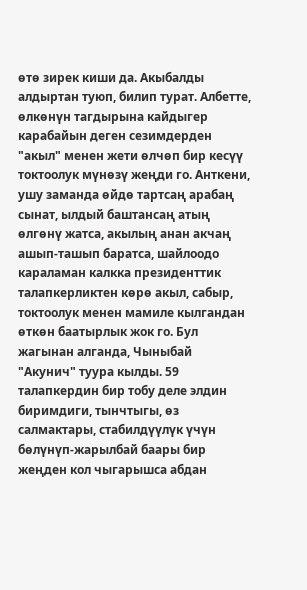өтө зирек киши да. Акыбалды алдыртан туюп, билип турат. Албетте, өлкөнүн тагдырына кайдыгер карабайын деген сезимдерден "акыл" менен жети өлчөп бир кесүү токтоолук мүнөзү жеңди го. Анткени, ушу заманда өйдө тартсаң арабаң сынат, ылдый баштансаң атың өлгөнү жатса, акылың анан акчаң ашып-ташып баратса, шайлоодо караламан калкка президенттик талапкерликтен көрө акыл, сабыр, токтоолук менен мамиле кылгандан өткөн баатырлык жок го. Бул жагынан алганда, Чыныбай "Акунич" туура кылды. 59 талапкердин бир тобу деле элдин биримдиги, тынчтыгы, өз салмактары, стабилдүүлүк үчүн бөлүнүп-жарылбай баары бир жеңден кол чыгарышса абдан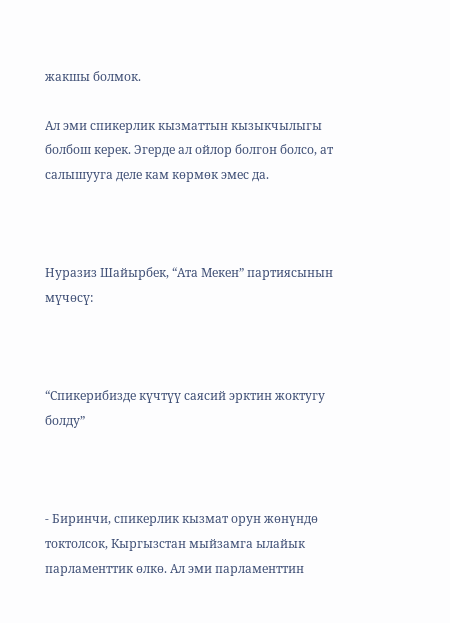жакшы болмок.

Ал эми спикерлик кызматтын кызыкчылыгы болбош керек. Эгерде ал ойлор болгон болсо, ат салышууга деле кам көрмөк эмес да.



Нуразиз Шайырбек, “Ата Мекен” партиясынын мүчөсү:



“Спикерибизде күчтүү саясий эрктин жоктугу болду”



- Биринчи, спикерлик кызмат орун жөнүндө токтолсок, Кыргызстан мыйзамга ылайык парламенттик өлкө. Ал эми парламенттин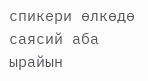спикери өлкөдө саясий аба ырайын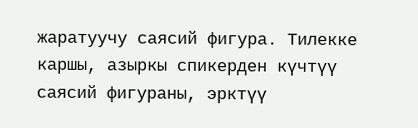жаратуучу саясий фигура. Тилекке каршы, азыркы спикерден күчтүү саясий фигураны, эрктүү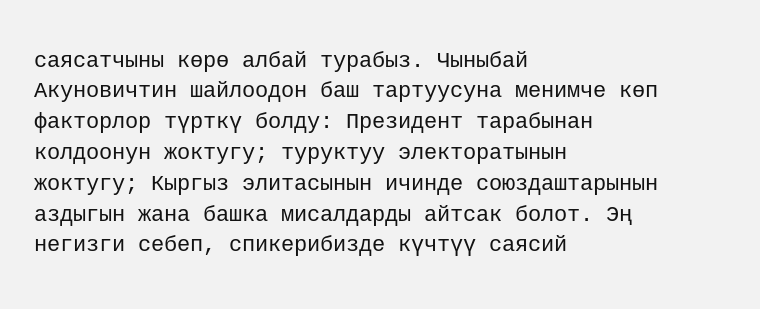саясатчыны көрө албай турабыз. Чыныбай Акуновичтин шайлоодон баш тартуусуна менимче көп факторлор түрткү болду: Президент тарабынан колдоонун жоктугу; туруктуу электоратынын жоктугу; Кыргыз элитасынын ичинде союздаштарынын аздыгын жана башка мисалдарды айтсак болот. Эң негизги себеп, спикерибизде күчтүү саясий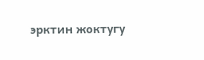эрктин жоктугу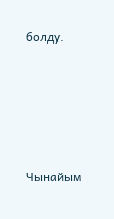болду.





Чынайым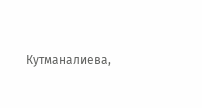Кутманалиева,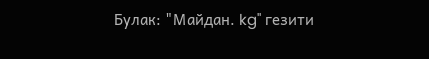Булак: "Майдан. kg" гезити